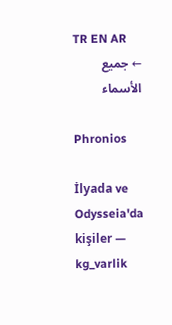TR EN AR
← جميع الأسماء

Phronios

İlyada ve Odysseia'da kişiler — kg_varlik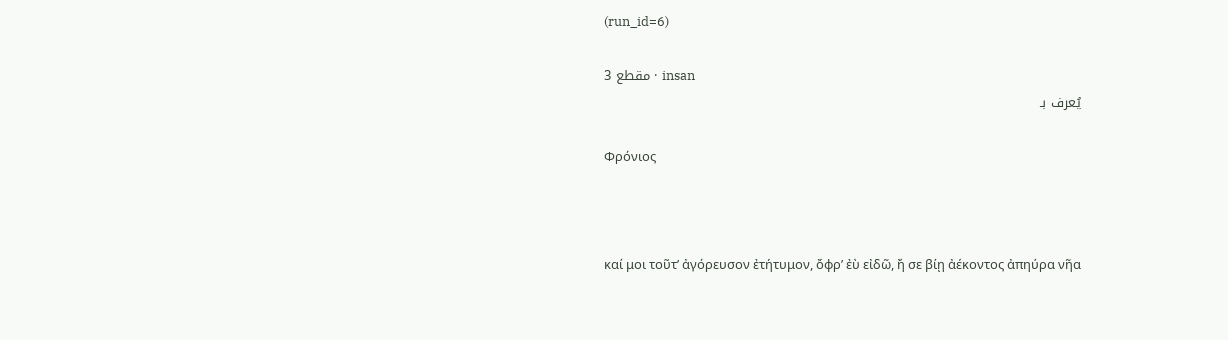(run_id=6)

3 مقطع · insan
يُعرف بـ

Φρόνιος



καί μοι τοῦτʼ ἀγόρευσον ἐτήτυμον, ὄφρʼ ἐὺ εἰδῶ, ἤ σε βίῃ ἀέκοντος ἀπηύρα νῆα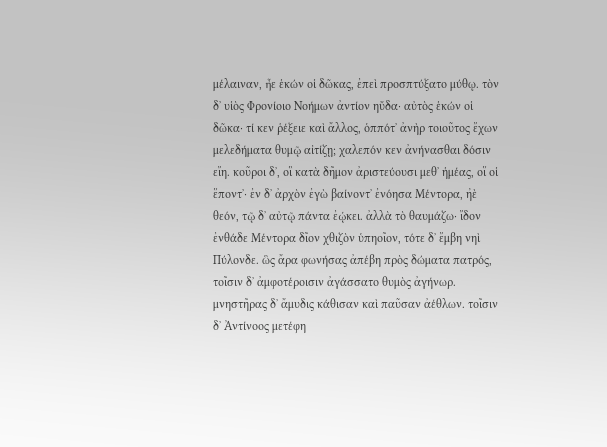μέλαιναν, ἦε ἑκών οἱ δῶκας, ἐπεὶ προσπτύξατο μύθῳ. τὸν δʼ υἱὸς Φρονίοιο Νοήμων ἀντίον ηὔδα· αὐτὸς ἑκών οἱ δῶκα· τί κεν ῥέξειε καὶ ἄλλος, ὁππότʼ ἀνὴρ τοιοῦτος ἔχων μελεδήματα θυμῷ αἰτίζῃ; χαλεπόν κεν ἀνήνασθαι δόσιν εἴη. κοῦροι δʼ, οἳ κατὰ δῆμον ἀριστεύουσι μεθʼ ἡμέας, οἵ οἱ ἕποντʼ· ἐν δʼ ἀρχὸν ἐγὼ βαίνοντʼ ἐνόησα Μέντορα, ἠὲ θεόν, τῷ δʼ αὐτῷ πάντα ἐῴκει. ἀλλὰ τὸ θαυμάζω· ἴδον ἐνθάδε Μέντορα δῖον χθιζὸν ὑπηοῖον, τότε δʼ ἔμβη νηὶ Πύλονδε. ὣς ἄρα φωνήσας ἀπέβη πρὸς δώματα πατρός, τοῖσιν δʼ ἀμφοτέροισιν ἀγάσσατο θυμὸς ἀγήνωρ. μνηστῆρας δʼ ἄμυδις κάθισαν καὶ παῦσαν ἀέθλων. τοῖσιν δʼ Ἀντίνοος μετέφη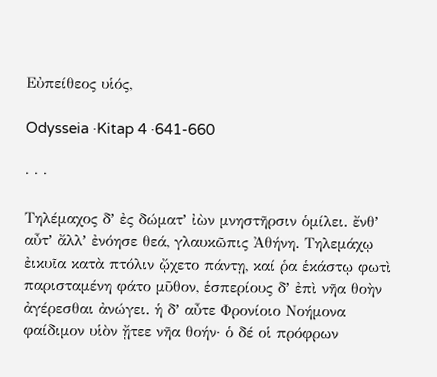Εὐπείθεος υἱός,

Odysseia ·Kitap 4 ·641-660

· · ·

Τηλέμαχος δʼ ἐς δώματʼ ἰὼν μνηστῆρσιν ὁμίλει. ἔνθʼ αὖτʼ ἄλλʼ ἐνόησε θεά, γλαυκῶπις Ἀθήνη. Τηλεμάχῳ ἐικυῖα κατὰ πτόλιν ᾤχετο πάντῃ, καί ῥα ἑκάστῳ φωτὶ παρισταμένη φάτο μῦθον, ἑσπερίους δʼ ἐπὶ νῆα θοὴν ἀγέρεσθαι ἀνώγει. ἡ δʼ αὖτε Φρονίοιο Νοήμονα φαίδιμον υἱὸν ᾔτεε νῆα θοήν· ὁ δέ οἱ πρόφρων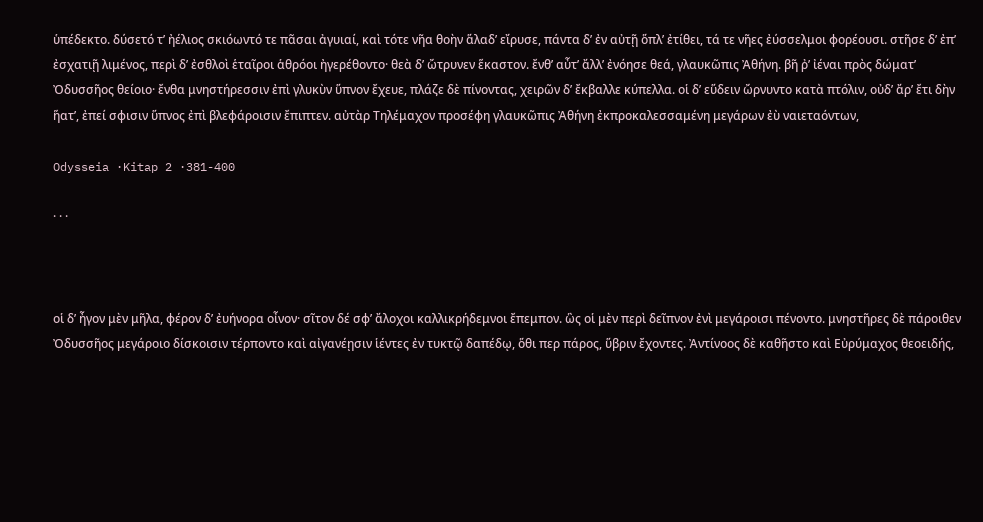ὑπέδεκτο. δύσετό τʼ ἠέλιος σκιόωντό τε πᾶσαι ἀγυιαί, καὶ τότε νῆα θοὴν ἅλαδʼ εἴρυσε, πάντα δʼ ἐν αὐτῇ ὅπλʼ ἐτίθει, τά τε νῆες ἐύσσελμοι φορέουσι. στῆσε δʼ ἐπʼ ἐσχατιῇ λιμένος, περὶ δʼ ἐσθλοὶ ἑταῖροι ἁθρόοι ἠγερέθοντο· θεὰ δʼ ὤτρυνεν ἕκαστον. ἔνθʼ αὖτʼ ἄλλʼ ἐνόησε θεά, γλαυκῶπις Ἀθήνη. βῆ ῤʼ ἰέναι πρὸς δώματʼ Ὀδυσσῆος θείοιο· ἔνθα μνηστήρεσσιν ἐπὶ γλυκὺν ὕπνον ἔχευε, πλάζε δὲ πίνοντας, χειρῶν δʼ ἔκβαλλε κύπελλα. οἱ δʼ εὕδειν ὤρνυντο κατὰ πτόλιν, οὐδʼ ἄρʼ ἔτι δὴν ἥατʼ, ἐπεί σφισιν ὕπνος ἐπὶ βλεφάροισιν ἔπιπτεν. αὐτὰρ Τηλέμαχον προσέφη γλαυκῶπις Ἀθήνη ἐκπροκαλεσσαμένη μεγάρων ἐὺ ναιεταόντων,

Odysseia ·Kitap 2 ·381-400

· · ·



οἱ δʼ ἦγον μὲν μῆλα, φέρον δʼ ἐυήνορα οἶνον· σῖτον δέ σφʼ ἄλοχοι καλλικρήδεμνοι ἔπεμπον. ὣς οἱ μὲν περὶ δεῖπνον ἐνὶ μεγάροισι πένοντο. μνηστῆρες δὲ πάροιθεν Ὀδυσσῆος μεγάροιο δίσκοισιν τέρποντο καὶ αἰγανέῃσιν ἱέντες ἐν τυκτῷ δαπέδῳ, ὅθι περ πάρος, ὕβριν ἔχοντες. Ἀντίνοος δὲ καθῆστο καὶ Εὐρύμαχος θεοειδής,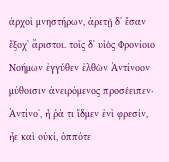ἀρχοὶ μνηστήρων, ἀρετῇ δʼ ἔσαν ἔξοχʼ ἄριστοι. τοῖς δʼ υἱὸς Φρονίοιο Νοήμων ἐγγύθεν ἐλθὼν Ἀντίνοον μύθοισιν ἀνειρόμενος προσέειπεν· Ἀντίνοʼ, ἦ ῥά τι ἴδμεν ἐνὶ φρεσίν, ἦε καὶ οὐκί, ὁππότε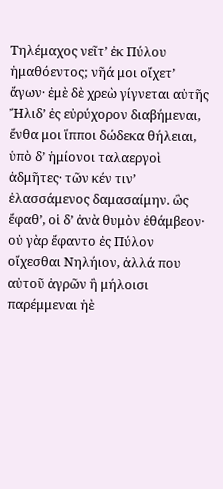Τηλέμαχος νεῖτʼ ἐκ Πύλου ἠμαθόεντος; νῆά μοι οἴχετʼ ἄγων· ἐμὲ δὲ χρεὼ γίγνεται αὐτῆς Ἤλιδʼ ἐς εὐρύχορον διαβήμεναι, ἔνθα μοι ἵπποι δώδεκα θήλειαι, ὑπὸ δʼ ἡμίονοι ταλαεργοὶ ἀδμῆτες· τῶν κέν τινʼ ἐλασσάμενος δαμασαίμην. ὣς ἔφαθʼ, οἱ δʼ ἀνὰ θυμὸν ἐθάμβεον· οὐ γὰρ ἔφαντο ἐς Πύλον οἴχεσθαι Νηλήιον, ἀλλά που αὐτοῦ ἀγρῶν ἢ μήλοισι παρέμμεναι ἠὲ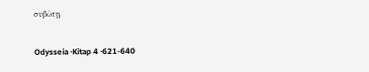συβώτῃ.

Odysseia ·Kitap 4 ·621-640